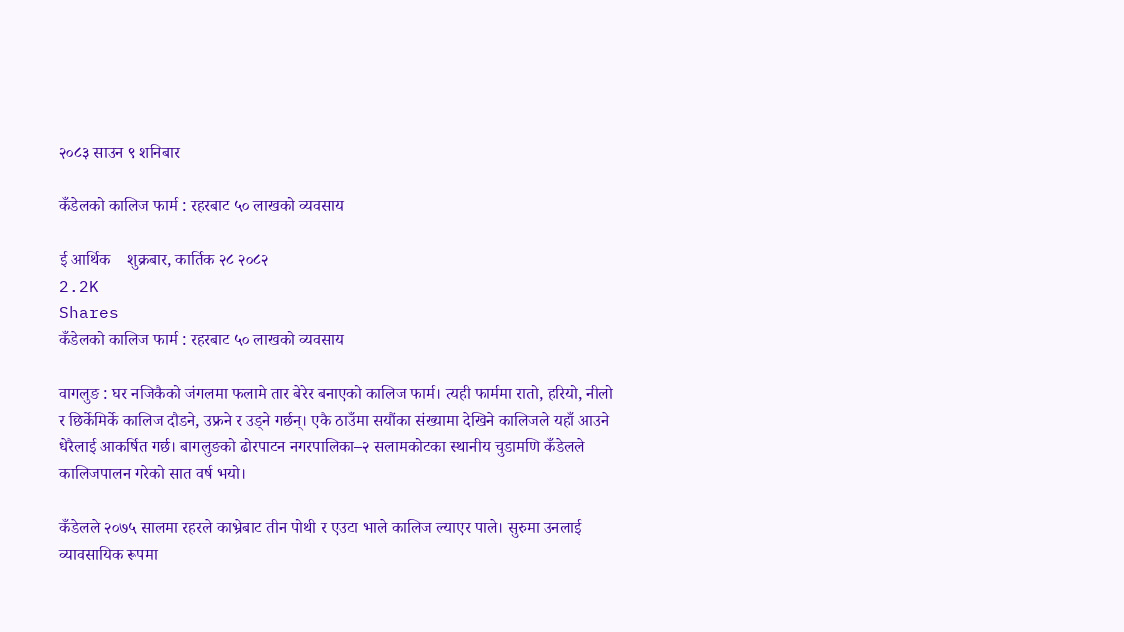२०८३ साउन ९ शनिबार

कँडेलको कालिज फार्म : रहरबाट ५० लाखको व्यवसाय

ई आर्थिक    शुक्रबार, कार्तिक २८ २०८२
2.2K
Shares
कँडेलको कालिज फार्म : रहरबाट ५० लाखको व्यवसाय

वागलुङ : घर नजिकैको जंगलमा फलामे तार बेरेर बनाएको कालिज फार्म। त्यही फार्ममा रातो, हरियो, नीलो र छिर्केमिर्के कालिज दौडने, उफ्रने र उड्ने गर्छन्। एकै ठाउँमा सयौंका संख्यामा देखिने कालिजले यहाँ आउने धेरैलाई आकर्षित गर्छ। बागलुङको ढोरपाटन नगरपालिका–२ सलामकोटका स्थानीय चुडामणि कँडेलले कालिजपालन गरेको सात वर्ष भयो।

कँडेलले २०७५ सालमा रहरले काभ्रेबाट तीन पोथी र एउटा भाले कालिज ल्याएर पाले। सुरुमा उनलाई व्यावसायिक रूपमा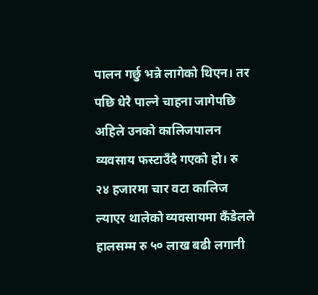पालन गर्छु भन्ने लागेको थिएन। तर पछि धेरै पाल्ने चाहना जागेपछि अहिले उनको कालिजपालन व्यवसाय फस्टाउँदै गएको हो। रु २४ हजारमा चार वटा कालिज ल्याएर थालेको व्यवसायमा कँडेलले हालसम्म रु ५० लाख बढी लगानी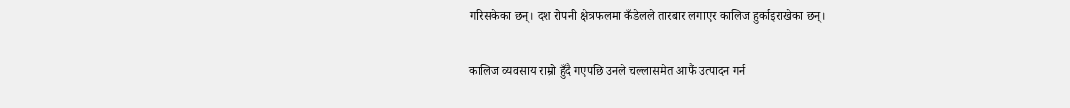गरिसकेका छन्। दश रोपनी क्षेत्रफलमा कँडेलले तारबार लगाएर कालिज हुर्काइराखेका छन्।

कालिज व्यवसाय राम्रो हुँदै गएपछि उनले चल्लासमेत आफैं उत्पादन गर्न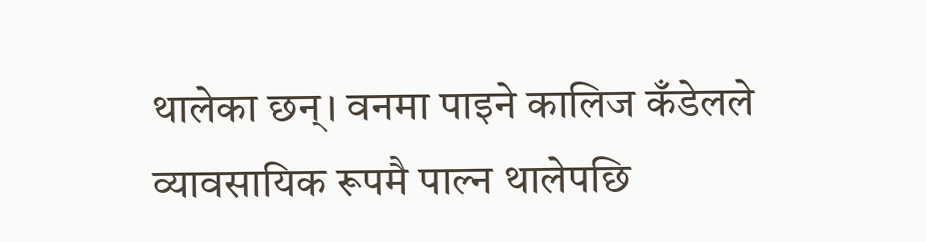थालेका छन्। वनमा पाइने कालिज कँडेलले व्यावसायिक रूपमै पाल्न थालेपछि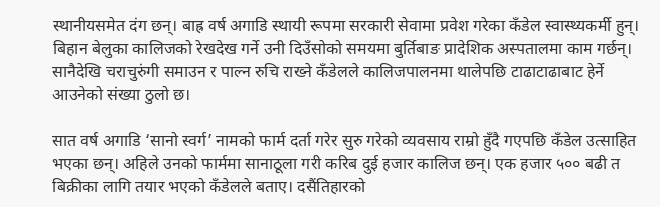स्थानीयसमेत दंग छन्। बाह्र वर्ष अगाडि स्थायी रूपमा सरकारी सेवामा प्रवेश गरेका कँडेल स्वास्थ्यकर्मी हुन्। बिहान बेलुका कालिजको रेखदेख गर्ने उनी दिउँसोको समयमा बुर्तिबाङ प्रादेशिक अस्पतालमा काम गर्छन्। सानैदेखि चराचुरुंगी समाउन र पाल्न रुचि राख्ने कँडेलले कालिजपालनमा थालेपछि टाढाटाढाबाट हेर्ने आउनेको संख्या ठुलो छ।

सात वर्ष अगाडि ‘सानो स्वर्ग’ नामको फार्म दर्ता गरेर सुरु गरेको व्यवसाय राम्रो हुँदै गएपछि कँडेल उत्साहित भएका छन्। अहिले उनको फार्ममा सानाठूला गरी करिब दुई हजार कालिज छन्। एक हजार ५०० बढी त बिक्रीका लागि तयार भएको कँडेलले बताए। दसैंतिहारको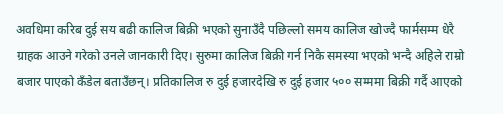अवधिमा करिब दुई सय बढी कालिज बिक्री भएको सुनाउँदै पछिल्लो समय कालिज खोज्दै फार्मसम्म धेरै ग्राहक आउने गरेको उनले जानकारी दिए। सुरुमा कालिज बिक्री गर्न निकै समस्या भएको भन्दै अहिले राम्रो बजार पाएको कँडेल बताउँछन्। प्रतिकालिज रु दुई हजारदेखि रु दुई हजार ५०० सम्ममा बिक्री गर्दै आएको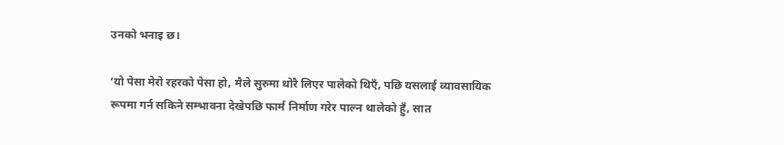उनको भनाइ छ।

‘यो पेसा मेरो रहरको पेसा हो, मैले सुरुमा थोरै लिएर पालेको थिएँ, पछि यसलाई व्यावसायिक रूपमा गर्न सकिने सम्भावना देखेपछि फार्म निर्माण गरेर पाल्न थालेको हुँ, सात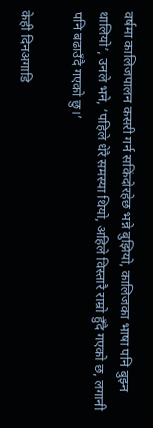वर्षमा कालिजपालन कसरी गर्न सकिंदोरहेछ भन्ने बुझियो, कालिजका भाषा पनि बुझ्न थालियो’, उनले भने, ‘पहिले धेरै समस्या थियो, अहिले विस्तारै राम्रो हुँदै गएको छ, लगानी पनि बढाउँदै गएको छु।’

केही दिनअगाडि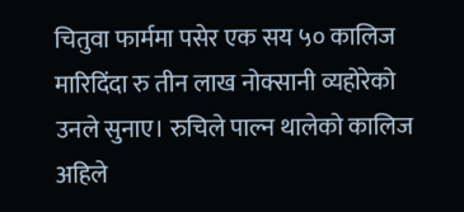चितुवा फार्ममा पसेर एक सय ५० कालिज मारिदिंदा रु तीन लाख नोक्सानी व्यहोरेको उनले सुनाए। रुचिले पाल्न थालेको कालिज अहिले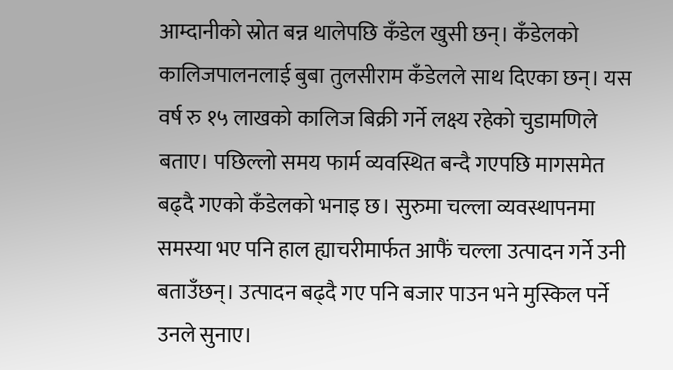आम्दानीको स्रोत बन्न थालेपछि कँडेल खुसी छन्। कँडेलको कालिजपालनलाई बुबा तुलसीराम कँडेलले साथ दिएका छन्। यस वर्ष रु १५ लाखको कालिज बिक्री गर्ने लक्ष्य रहेको चुडामणिले बताए। पछिल्लो समय फार्म व्यवस्थित बन्दै गएपछि मागसमेत बढ्दै गएको कँडेलको भनाइ छ। सुरुमा चल्ला व्यवस्थापनमा समस्या भए पनि हाल ह्याचरीमार्फत आफैं चल्ला उत्पादन गर्ने उनी बताउँछन्। उत्पादन बढ्दै गए पनि बजार पाउन भने मुस्किल पर्ने उनले सुनाए।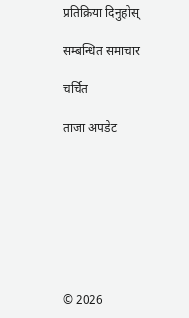प्रतिक्रिया दिनुहोस्

सम्बन्धित समाचार

चर्चित

ताजा अपडेट








© 2026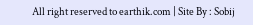All right reserved to earthik.com | Site By : Sobij